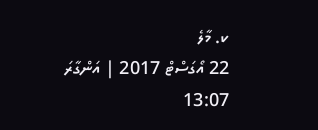ކ. މާލެ
22 އޯގަސްޓް 2017 | އަންގާރަ 13:07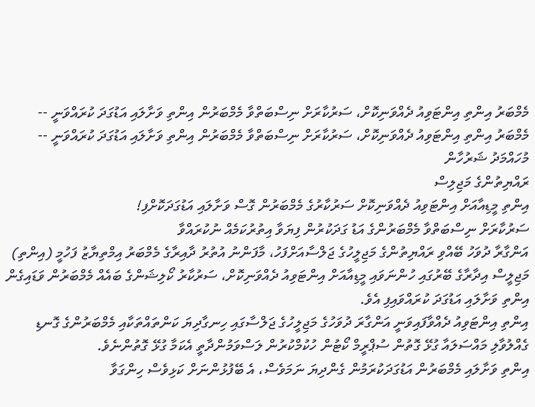މެމްބަރު އިންތި އިންޓަވިއު ދެއްވަނިކޮށް، ސަރުކާރަށް ނިސްބަތްވާ މެމްބަރުން އިންތި ވަށާލައި އަޑުގަދަ ކުރައްވަނީ --
މެމްބަރު އިންތި އިންޓަވިއު ދެއްވަނިކޮށް، ސަރުކާރަށް ނިސްބަތްވާ މެމްބަރުން އިންތި ވަށާލައި އަޑުގަދަ ކުރައްވަނީ --
މުހައްމަދު ޝަރުހާން
ރައްޔިތުންގެ މަޖިލިސް
އިންތި މީޑިއާއަށް އިންޓަވިއު ދެއްވަނިކޮށް ސަރުކާރުގެ މެމްބަރުން ގޮސް ވަށާލައި އަޑުގަދަކޮށްފި!
ސަރުކާރަށް ނިސްބަތްވާ މެމްބަރުންގެ އަޑު ގަދަކުރުން ފިޔަވާ އިތުރުކަމެއް ނުކުރައްވާ
އަންގާރާ ދުވަހު ބޭއްވި ރައްޔިތުންގެ މަޖިލީހުގެ ޖަލްސާއަށްފަހު، މާފަންނު އުތުރު ދާއިރާގެ މެމްބަރު އިމްތިޔާޒު ފަހުމީ (އިންތި) މަޖިލީސް އިދާރާގެ ބޭރުގައި ހުންނަވައި މީޑިއާއަށް އިންޓަވިއު ދެއްވަނިކޮށް، ސަރުކާރު ކޯލިޝަންގެ ބައެއް މެމްބަރުން ވަޑައިގެން އިންތި ވަށާލައި އަޑުގަދަ ކުރައްވައިފި އެވެ.
އިންތި އިންޓަވިއު ދެއްވާފައިވަނީ އަންގާރަ ދުވަހުގެ މަޖިލީހުގެ ޖަލްސާގައި ހިނގާދިޔަ ކަންތައްތަކާއި މެމްބަރުންގެ ގޮނޑި ގެއްލުވާލި މައްސަލައާ ގުޅޭ ގޮތުން ސުޕްރީމް ކޯޓުން ހުކުމްކުރުން ލަސްވަމުންދާތީ އެކަމާ ގުޅޭ ގޮތުންނެވެ.
އިންތި ވަށާލައި މެމްބަރުން އަޑުގަދަކުރަމުން ގެންދިޔަ ނަމަވެސް، އެ ބޭފުޅުންނަށް ކަޅިވެސް ހިންގަވާ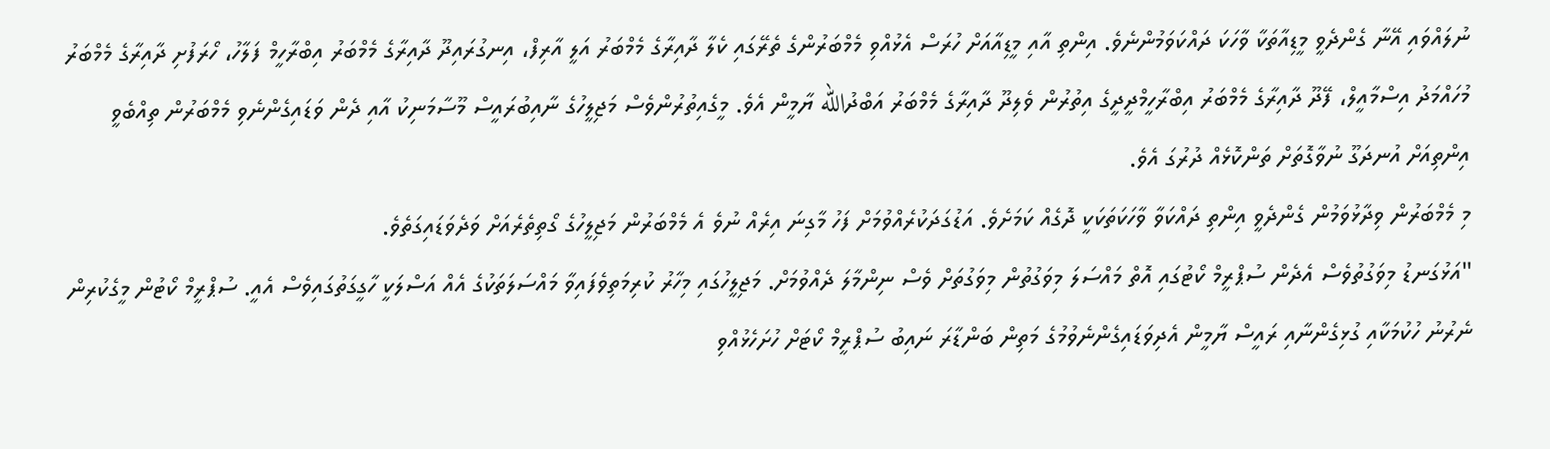ނުލައްވައި އޭނާ ގެންދެވީ މީޑިއާތަކާ ވާހަކަ ދައްކަވަމުންނެވެ. އިންތި އާއި މީޑިއާއަށް ހުރަސް އެޅުއްވި މެމްބަރުންގެ ތެރޭގައި ކެލާ ދާއިރާގެ މެމްބަރު އަލީ އާރިފް، އިނގުރައިދޫ ދާއިރާގެ މެމްބަރު އިބްރާހީމް ފަލާހު، ހޯރަފުށި ދާއިރާގެ މެމްބަރު މުހައްމަދު އިސްމާއީލް، ފޭދޫ ދާއިރާގެ މެމްބަރު އިބްރާހީމްދީދީގެ އިތުރުން ވެލިދޫ ދާއިރާގެ މެމްބަރު އަބްދުالله ޔާމީން އެވެ. މީގެއިތުރުންވެސް މަޖިލީހުގެ ނާއިބުރައީސް މޫސާމަނިކު އާއި ދެން ވަޑައިގެންނެވި މެމްބަރުން ތިއްބެވީ އިންތިއަށް އުނދަގޫ ނުވާގޮތަށް ތަންކޮޅެއް ދުރުގަ އެވެ.
މި މެމްބަރުން ވިދާޅުވަމުން ގެންދެވީ އިންތި ދައްކަވާ ވާހަކަތަކަކީ ދޮގެއް ކަމަށެވެ. އަޑުގަދަކުރެއްވުމަށް ފަހު މާގިނަ އިރެއް ނުވެ އެ މެމްބަރުން މަޖިލީހުގެ ގޯތިތެރެއަށް ވަދެވަޑައިގަތެވެ.
"އަޅުގަނޑު މިވަގުތުވެސް އެދެން ސުޕްރީމް ކޯޓުގައި އޮތް މައްސަލަ މިވަގުތުން މިވަގުތަށް ވެސް ނިންމާލަ ދެއްވުމަށް. މަޖިލީހުގައި މިހާރު ކުރިމަތިވެފައިވާ މައްސަލަތަކުގެ އެއް އަސްލަކީ ހާގީގަތުގައިވެސް އެއީ. ސުޕްރީމް ކޯޓުން މީގެކުރިން ނެރުނު ހުކުމަކާއި ގުޅިގެންނާއި ރައީސް ޔާމީން އެދިވަޑައިގެންނެވުމުގެ މަތިން ބަންޑާރަ ނައިބު ސުޕްރީމް ކޯޓަށް ހުށަހެޅުއްވި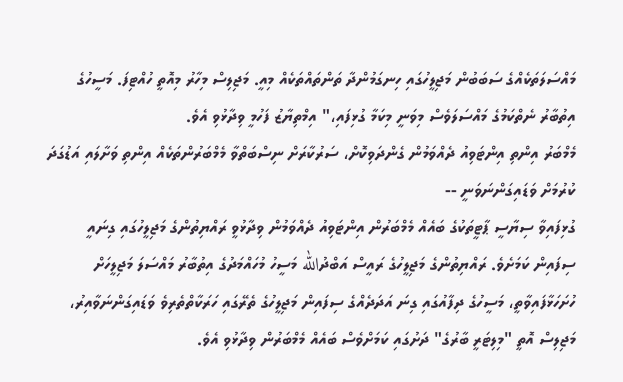މައްސަލަތަކެއްގެ ސަބަބުން މަޖިލީހުގައި ހިނގަމުންދާ ތަންތައްތަކެއް މިއީ. މަޖިލިސް މިހާރު މިއޮތީ ހުއްޓިފަ. މަސީހުގެ އިތުބާރު ނެތްކަމުގެ މައްސަލަވެސް މިވަނީ މިކަމާ ގުޅިފައި،" އިމްތިޔާޒު ފަހުމީ ވިދާޅުވި އެވެ.
މެމްބަރު އިންތި އިންޓަވިއު ދެއްވަމުން ގެންދަވިކޮށް، ސަރުކާރަށް ނިސްބަތްވާ މެމްބަރުންތަކެއް އިންތި ވަށާލައި އަޑުގަދަ ކުރުމަށް ވަޑައިގަންނަވަނީ --
ގުޅިފައިވާ ސިޔާސީ ޕާޓީތަކުގެ ބައެއް މެމްބަރުން އިންޓަވިއު ދެއްވަމުން ވިދާޅުވީ ރައްޔިތުންގެ މަޖިލީހުގައި ގިނައީ ސިފައިން ކަމަށެވެ. ރައްޔިތުންގެ މަޖިލީހުގެ ރައީސް އަބްދުالله މަސީހު މުހައްމަދުގެ އިތުބާރު މައްސަލަ މަޖިލީހަށް ހުށަހަޅާފައިވާތީ، މަސީހުގެ ދިފާއުގައި ގިނަ އަދަދެއްގެ ސިފައިން މަޖިލީހުގެ ތެރޭގައި ހަރަކާތްތެރިވެ ވަޑައިގަންނަވާއިރު، މަޖިލިސް އޮތީ "މިލިޓަރީ ބާރުގެ" ދަށުގައި ކަމަށްވެސް ބައެއް މެމްބަރުން ވިދާޅުވި އެވެ.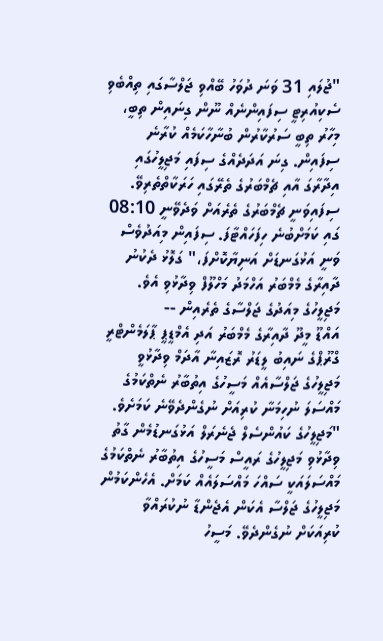"ޖުލައި 31 ވަނަ ދުވަހު ބޭއްވި ޖަލްސާގައި ތިއްބެވި ސެކިއުރިޓީ ސިފައިންނެއް ނޫން ގިނައިން ތިބީ، މިހާރު ތިބީ ސަރުކާރުން ބުނާހާކަމެއް ކުރާނެ ސިފައިން. ގިނަ އަދަދެއްގެ ސިފައި މަޖިލީހުގައި އިދާރާގަ އާއި ޗެމްބަރުގެ ތެރޭގައި ހަރަކާތްތެރިވޭ. ސިފައިވަނީ ޗެމްބަރުގެ ތެރެއަށް ވަދެވޭނީ 08:10 ގައި ކަމަށްބުނެ ހިފަހައްޓާފަ. ސިފައިން މިއަދުވެސް ވަނީ އަޅުގަނޑަށް އަނިޔާކޮށްފަ،" ގަލޮޅު ދެކުނު ދާއިރާގެ މެމްބަރު އަހްމަދު މަހްލޫފް ވިދާޅުވި އެވެ.
މަޖިލީހުގެ މިއަދުގެ ޖަލްސާގެ ތެރެއިން --
އައްޑޫ މީދޫ ދާއިރާގެ މެމްބަރު އަދި އެމްޑީޕީ ޕާލަމެންޓްރީ ގްރޫޕްގެ ނައިބު ލީޑަރު ރޮޒައިނާ އާދަމް ވިދާޅުވީ މަޖިލީހުގެ ޖަލްސާއެއް މަސީހުގެ އިތުބާރު ނެތްކަމުގެ މައްސަލަ ނުހިމަނާ ކުރިއަށް ނުގެންދެވޭނެ ކަމަށެވެ.
"މަޖިލީހުގެ ކައުންސެލް ޖެނެރަލް އަޅުގަނޑުމެން ގާތު ވިދާޅުވި މަޖިލީހުގެ ރައީސް މަސީހުގެ އިތުބާރު ނެތްކަމުގެ މައްސަލައަކީ ސައްހަ މައްސަލައެއް ކަމަށް. އެހެންކަމުން މަޖިލީހުގެ ޖަލްސާ އެކަން އެޖެންޑާ ނުކުރައްވާ ކުރިއަކަށް ނުގެންދެވޭ. މަސީހު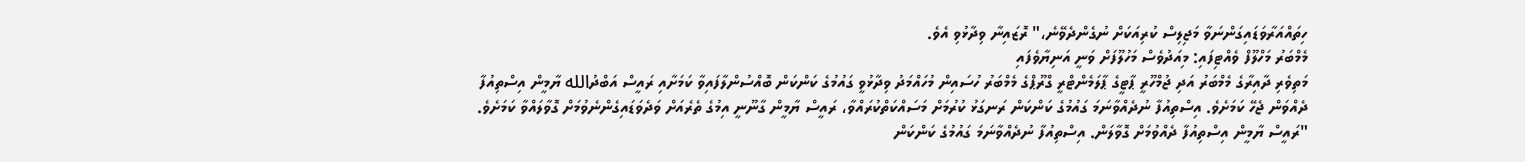ހިތައްއަރާވަޑައިގަންނަވާ މަޖިލިސް ކުރިއަކަށް ނުގެންދެވޭނެ،" ރޮޒައިނާ ވިދާޅުވި އެވެ.
މެމްބަރު މަހްލޫފް ވެއްޓިފައި: މިއަދުވެސް މަހުލޫފަށް ވަނީ އަނިޔާވެފައި
މަތިވެރި ދާއިރާގެ މެމްބަރު އަދި ޖުމްހޫރީ ޕާޓީގެ ޕާލަމެންޓްރީ ގްރޫޕްގެ މެމްބަރު ހުސައިން މުހައްމަދު ވިދާޅުވީ ގައުމުގެ ކަންކަން ބޮއްސުންލާފައިވާ ކަމަށާއި ރައީސް އަބްދުالله ޔާމީން އިސްތިއުފާ ދެއްވަން ޖެހޭ ކަމަށެވެ. އިސްތިއުފާ ނުދެއްވާނަމަ ގައުމުގެ ކަންކަން ރަނގަޅު ކުރުމަށް މަސައްކަތްކުރައްވާ، ރައީސް ޔާމީން ގާނޫނީ އިމުގެ ތެރެއަށް ވަދެވަޑައިގެންނެވުމަށް ގޮވާލައްވާ ކަމަށެވެ.
"ރައީސް ޔާމީން އިސްތިއުފާ ދެއްވުމަށް ގޮވާލަން. އިސްތިއުފާ ނުދެއްވާނަމަ ގައުމުގެ ކަންކަން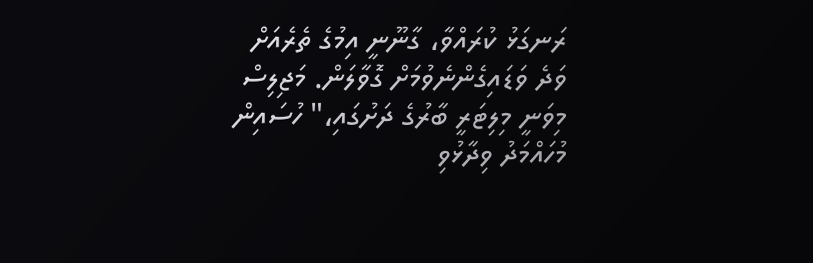ރަނގަޅު ކުރައްވާ، ގާނޫނީ އިމުގެ ތެރެއަށް ވަދެ ވަޑައިގެންނެވުމަށް ގޮވާލަން. މަޖިލިސް މިވަނީ މިލިޓަރީ ބާރުގެ ދަށުގައި،" ހުސައިން މުހައްމަދު ވިދާޅުވި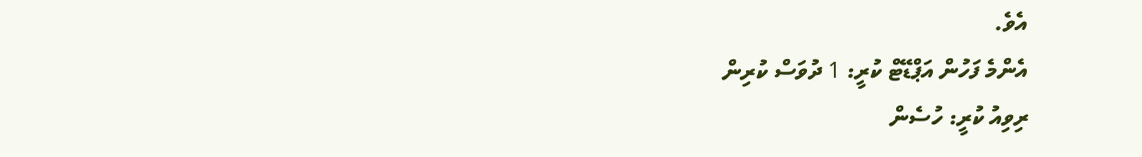އެވެ.
އެންމެ ފަހުން އަޕްޑޭޓް ކުރީ: 1 ދުވަސް ކުރިން
ރިވިއު ކުރީ: ހުސެން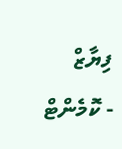ފިޔާޒް
- ކޮމެންޓް